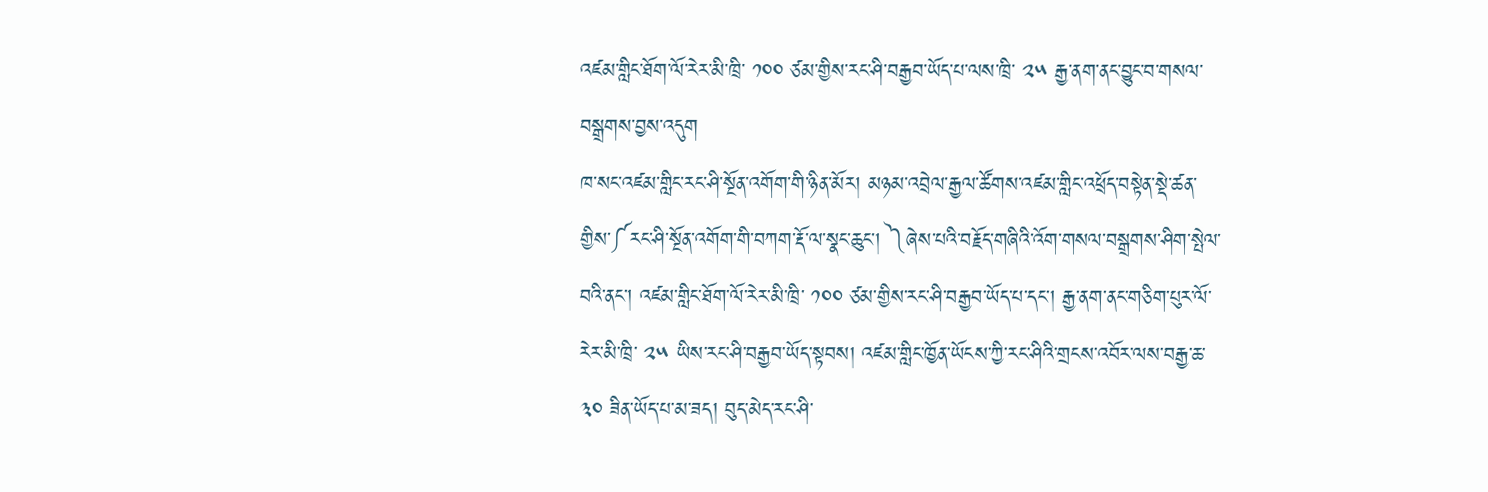འཛམ་གླིང་ཐོག་ལོ་རེར་མི་ཁྲི་ ༡༠༠ ཙམ་གྱིས་རང་ཤི་བརྒྱབ་ཡོད་པ་ལས་ཁྲི་ ༢༥ རྒྱ་ནག་ནང་བྱུང་བ་གསལ་བསྒྲགས་བྱས་འདུག
ཁ་སང་འཛམ་གླིང་རང་ཤི་སྔོན་འགོག་གི་ཉིན་མོར། མཉམ་འབྲེལ་རྒྱལ་ཚོགས་འཛམ་གླིང་འཕྲོད་བསྟེན་སྡེ་ཚན་གྱིས་༼རང་ཤི་སྔོན་འགོག་གི་བཀག་རྡོ་ལ་སྣང་ཆུང་། ༽ཞེས་པའི་བརྗོད་གཞིའི་འོག་གསལ་བསྒྲགས་ཤིག་སྤེལ་བའི་ནང་། འཛམ་གླིང་ཐོག་ལོ་རེར་མི་ཁྲི་ ༡༠༠ ཙམ་གྱིས་རང་ཤི་བརྒྱབ་ཡོད་པ་དང་། རྒྱ་ནག་ནང་གཅིག་པུར་ལོ་རེར་མི་ཁྲི་ ༢༥ ཡིས་རང་ཤི་བརྒྱབ་ཡོད་སྟབས། འཛམ་གླིང་ཁྱོན་ཡོངས་ཀྱི་རང་ཤིའི་གྲངས་འབོར་ལས་བརྒྱ་ཆ་ ༣༠ ཟིན་ཡོད་པ་མ་ཟད། བུད་མེད་རང་ཤི་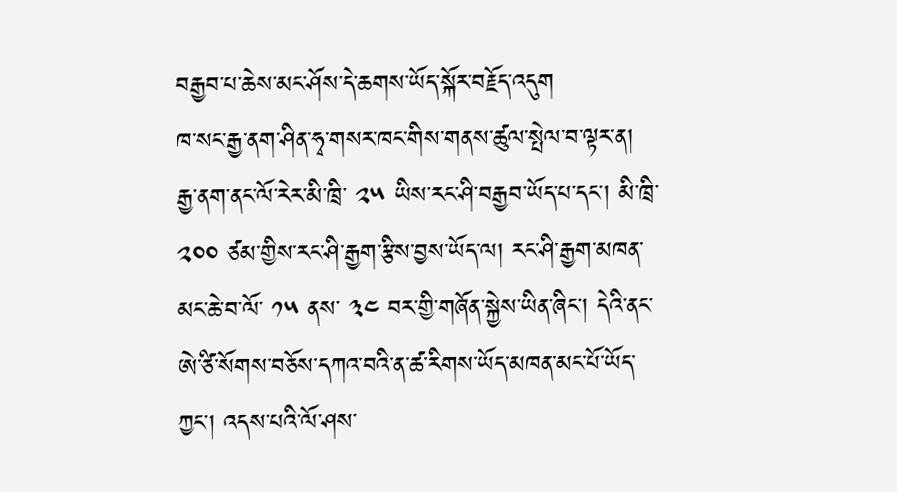བརྒྱབ་པ་ཆེས་མང་ཤོས་དེ་ཆགས་ཡོད་སྐོར་བརྗོད་འདུག
ཁ་སང་རྒྱ་ནག་ཤིན་ཧྭ་གསར་ཁང་གིས་གནས་ཚུལ་སྤེལ་བ་ལྟར་ན། རྒྱ་ནག་ནང་ལོ་རེར་མི་ཁྲི་ ༢༥ ཡིས་རང་ཤི་བརྒྱབ་ཡོད་པ་དང་། མི་ཁྲི་ ༢༠༠ ཙམ་གྱིས་རང་ཤི་རྒྱག་རྩིས་བྱས་ཡོད་ལ། རང་ཤི་རྒྱག་མཁན་མང་ཆེ་བ་ལོ་ ༡༥ ནས་ ༣༤ བར་གྱི་གཞོན་སྐྱེས་ཡིན་ཞིང་། དེའི་ནང་ཨེ་ཙི་སོགས་བཅོས་དཀའ་བའི་ན་ཚ་རིགས་ཡོད་མཁན་མང་པོ་ཡོད་ཀྱང་། འདས་པའི་ལོ་ཤས་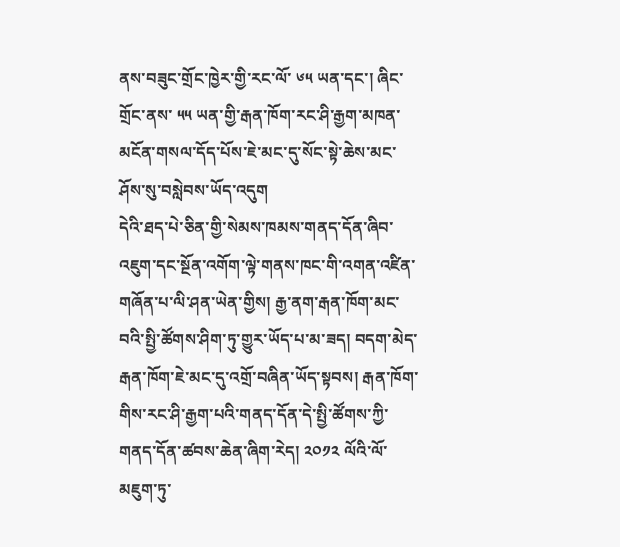ནས་བཟུང་གྲོང་ཁྱེར་གྱི་རང་ལོ་ ༦༥ ཡན་དང་། ཞིང་གྲོང་ནས་ ༥༥ ཡན་གྱི་རྒན་ཁོག་རང་ཤི་རྒྱག་མཁན་མངོན་གསལ་དོད་པོས་ཇེ་མང་དུ་སོང་སྟེ་ཆེས་མང་ཤོས་སུ་བསླེབས་ཡོད་འདུག
དེའི་ཐད་པེ་ཅིན་གྱི་སེམས་ཁམས་གནད་དོན་ཞིབ་འཇུག་དང་སྔོན་འགོག་ལྟེ་གནས་ཁང་གི་འགན་འཛིན་གཞོན་པ་ལི་ཤན་ཡེན་གྱིས། རྒྱ་ནག་རྒན་ཁོག་མང་བའི་སྤྱི་ཚོགས་ཤིག་ཏུ་གྱུར་ཡོད་པ་མ་ཟད། བདག་མེད་རྒན་ཁོག་ཇེ་མང་དུ་འགྲོ་བཞིན་ཡོད་སྟབས། རྒན་ཁོག་གིས་རང་ཤི་རྒྱག་པའི་གནད་དོན་དེ་སྤྱི་ཚོགས་ཀྱི་གནད་དོན་ཚབས་ཆེན་ཞིག་རེད། ༢༠༡༢ ལོའི་ལོ་མཇུག་ཏུ་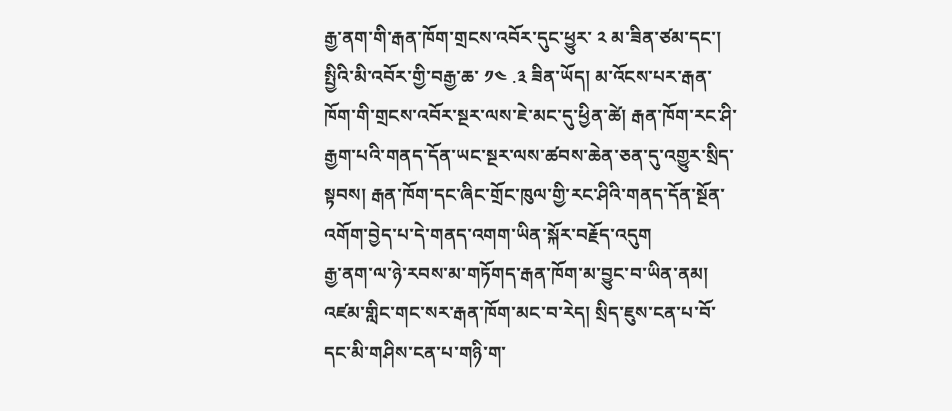རྒྱ་ནག་གི་རྒན་ཁོག་གྲངས་འབོར་དུང་ཕྱུར་ ༢ མ་ཟིན་ཙམ་དང་། སྤྱིའི་མི་འབོར་གྱི་བརྒྱ་ཆ་ ༡༤ .༣ ཟིན་ཡོད། མ་འོངས་པར་རྒན་ཁོག་གི་གྲངས་འབོར་སྔར་ལས་ཇེ་མང་དུ་ཕྱིན་ཚེ། རྒན་ཁོག་རང་ཤི་རྒྱག་པའི་གནད་དོན་ཡང་སྔར་ལས་ཚབས་ཆེན་ཅན་དུ་འགྱུར་སྲིད་སྟབས། རྒན་ཁོག་དང་ཞིང་གྲོང་ཁུལ་གྱི་རང་ཤིའི་གནད་དོན་སྔོན་འགོག་བྱེད་པ་དེ་གནད་འགག་ཡིན་སྐོར་བརྗོད་འདུག
རྒྱ་ནག་ལ་ཉེ་རབས་མ་གཏོགད་རྒན་ཁོག་མ་བྱུང་བ་ཡིན་ནམ། འཛམ་གླིང་གང་སར་རྒན་ཁོག་མང་བ་རེད། སྲིད་ཇུས་ངན་པ་བོ་དང་མི་གཤིས་ངན་པ་གཉི་ག་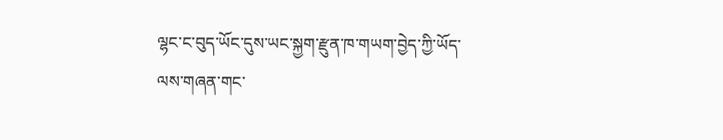ལྷང་ང་བུད་ཡོང་དུས་ཡང་སྐྱག་རྫུན་ཁ་གཡག་བྱེད་ཀྱི་ཡོད་ལས་གཞན་གང་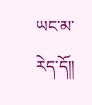ཡང་མ་རེད་དོ།།